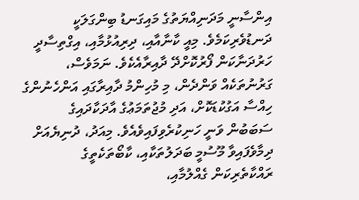އިންސާނީ މަދަނިއްޔަތުގެ މައިގަނޑު ބިންގަލަކީ ދަނޑުވެރިކަމެވެ. މިއީ ކާނާއާއި، ދިރިއުޅުމާއި، އިގްތިސާދީ ހަރުދަނާކަން ފޯރުކޮށްދޭ ދާއިރާއެކެވެ. ނަމަވެސް، ގަރުނުތަކެއް ވަންދެން، މި މުހިންމު ދާއިރާގައި އަންހެނުންގެ ހިއްސާ އަގުކުޑަކޮށް، އަދި މުޖުތަމަޢުގެ އާދަކާދައިގެ ސަބަބުން ވަނީ ހަނިކުރެވިފައިވެއެވެ. މިއަދު، ދުނިޔެއަށް ދިމާވެފައިވާ މޫސުމީ ބަދަލުތަކާއި، ކާބޯތަކެތީގެ ރައްކާތެރިކަން ގެއްލުމާއި،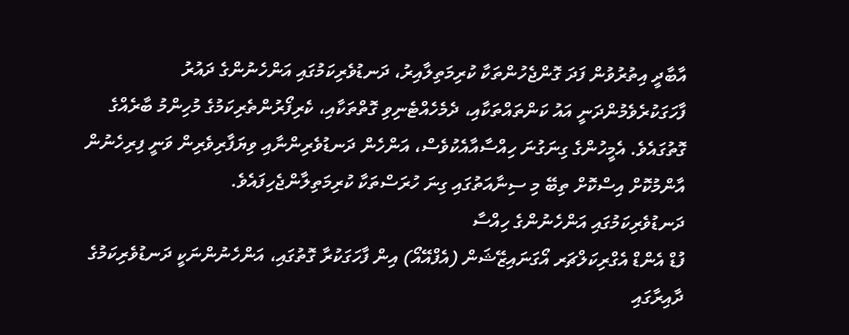އާބާދީ އިތުރުވުން ފަދަ ގޮންޖެހުންތަކާ ކުރިމަތިލާއިރު، ދަނޑުވެރިކަމުގައި އަންހެނުންގެ ދައުރު ފާހަގަކުރެވެމުންދަނީ އައު ކަންތައްތަކާއި، ދެމެހެއްޓެނިވި ގޮތްތަކާއި، ކެރިފޯރުންތެރިކަމުގެ މުހިންމު ބާރެއްގެ ގޮތުގައެވެ. އެމީހުންގެ ގިނަގުނަ ހިއްސާއާއެކުވެސް، އަންހެން ދަނޑުވެރިންނާއި ވިޔަފާރިވެރިން ވަނީ ފިރިހެނުން އާންމުކޮށް އިސްކޮށް ތިބޭ މި ސިނާއަތުގައި ގިނަ ހުރަސްތަކާ ކުރިމަތިލާންޖެހިފައެވެ.
ދަނޑުވެރިކަމުގައި އަންހެނުންގެ ހިއްސާ
ފުޑް އެންޑް އެގްރިކަލްޗަރ އޯގަނައިޒޭޝަން (އެފްއޭއޯ) އިން ފާހަގަކުރާ ގޮތުގައި، އަންހެނުންނަކީ ދަނޑުވެރިކަމުގެ ދާއިރާގައި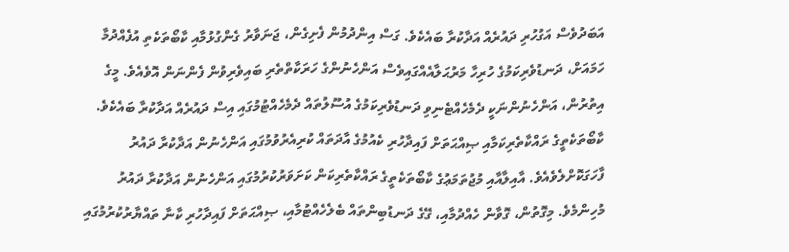އަބަދުވެސް އަގުހުރި ދައުރެއް އަދާކުރާ ބައެކެވެ. ގަސް އިންދުމުން ފެށިގެން، ޖަނަވާރު ގެންގުޅުމާއި ކާބޯތަކެތި އުފެއްދުމާ ހަމައަށް، ދަނޑުވެރިކަމުގެ ހުރިހާ މަރުޙަލާއެއްގައިވެސް އަންހެނުންގެ ހަރަކާތްތެރި ބައިވެރިވުން ފެންނަން އޮވެއެވެ. މީގެ އިތުރުން، އަންހެނުންނަކީ ދެމެހެއްޓެނިވި ދަނޑުވެރިކަމުގެ އުސޫލުތައް ދެމެހެއްޓުމުގައި އިސް ދައުރެއް އަދާކުރާ ބައެކެވެ. ކާބޯތަކެތީގެ ރައްކާތެރިކަމާއި ޞިއްޙަތަށް ފައިދާހުރި ކެއުމުގެ އާދަތައް ކުރިއެރުވުމުގައި އަންހެނުން އަދާކުރާ ދައުރު ފާހަގަކޮށްލެވެއެވެ. އާއިލާއާއި މުޖުތަމަޢުގެ ކާބޯތަކެތީގެ ރައްކާތެރިކަން ކަށަވަރުކުރުމުގައި އަންހެނުން އަދާކުރާ ދައުރު މުހިންމެވެ. މިގޮތުން، ގޮވާން ހެއްދުމާއި، ގޭގެ ދަނޑުބިންތައް ބެލެހެއްޓުމާއި، ޞިއްޙަތަށް ފައިދާހުރި ކާނާ ތައްޔާރުކުރުމުގައި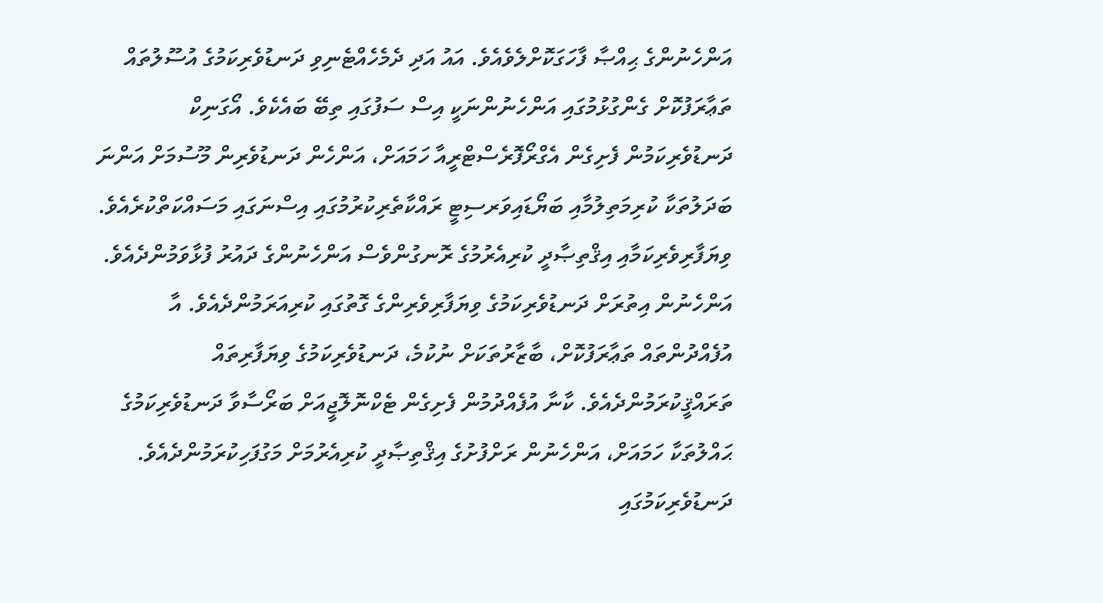އަންހެނުންގެ ޙިއްޞާ ފާހަގަކޮށްލެވެއެވެ. އައު އަދި ދެމެހެއްޓެނިވި ދަނޑުވެރިކަމުގެ އުސޫލުތައް ތަޢާރަފުކޮށް ގެންގުޅުމުގައި އަންހެނުންނަކީ އިސް ސަފުގައި ތިބޭ ބައެކެވެ. އޯގަނިކް ދަނޑުވެރިކަމުން ފެށިގެން އެގްރޯފޮރެސްޓްރީއާ ހަމައަށް، އަންހެން ދަނޑުވެރިން މޫސުމަށް އަންނަ ބަދަލުތަކާ ކުރިމަތިލުމާއި ބަޔޯޑައިވަރސިޓީ ރައްކާތެރިކުރުމުގައި އިސްނަގައި މަސައްކަތްކުރެއެވެ. ވިޔަފާރިވެރިކަމާއި އިޤްތިޞާދީ ކުރިއެރުމުގެ ރޮނގުންވެސް އަންހެނުންގެ ދައުރު ފުޅާވަމުންދެއެވެ. އަންހެނުން އިތުރަށް ދަނޑުވެރިކަމުގެ ވިޔަފާރިވެރިންގެ ގޮތުގައި ކުރިއަރަމުންދެއެވެ. އާ އުފެއްދުންތައް ތަޢާރަފުކޮށް، ބާޒާރުތަކަށް ނުކުމެ، ދަނޑުވެރިކަމުގެ ވިޔަފާރިތައް ތަރައްޤީކުރަމުންދެއެވެ. ކާނާ އުފެއްދުމުން ފެށިގެން ޓެކްނޮލޮޖީއަށް ބަރޯސާވާ ދަނޑުވެރިކަމުގެ ޙައްލުތަކާ ހަމައަށް، އަންހެނުން ރަށްފުށުގެ އިޤްތިޞާދީ ކުރިއެރުމަށް މަގުފަހިކުރަމުންދެއެވެ.
ދަނޑުވެރިކަމުގައި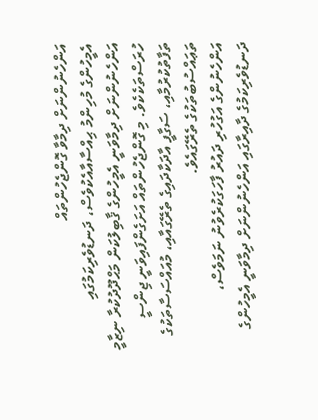އަންހެނުންނަށް ދިމާވާ ގޮންޖެހުންތައް
އެމީހުންގެ މުހިންމު ޙިއްސާއާއެކުވެސް، ދަނޑުވެރިކަމުގައި އަންހެނުންނަށް ދިމާވަނީ އެމީހުންގެ ޤާބިލުކަން މަޙްދޫދުކުރާ ނިޒާމީ ހުރަސްތަކެކެވެ. މި ގޮންޖެހުންތައް އަށަގެންފައިވަނީ ޖިންސީ ތަފާތުކުރުމާއި، ސަގާފީ އާދަކާދައިގެ ތެރޭގައާއި، މުއައްސަސާތަކުގެ ތަޢައްސުބުތަކުގެ ތެރޭގައެވެ.
އަންހެނުންގެ އަގުހުރި ދައުރު ފާހަގަކުރެވުނު ނަމަވެސް، ދަނޑުވެރިކަމުގެ ދާއިރާގައި އަންހެނުންނަށް ދިމާވަނީ އެމީހުންގެ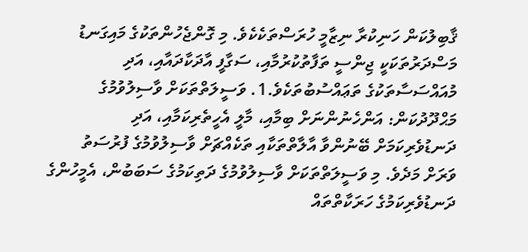ޤާބިލުކަން ހަނިކުރާ ނިޒާމީ ހުރަސްތަކެކެވެ. މި ގޮންޖެހުންތަކުގެ މައިގަނޑު މަސްދަރުތަކަކީ ޖިންސީ ތަފާތުކުރުމާއި، ސަގާފީ އާދަކާދައާއި، އަދި މުއައްސަސާތަކުގެ ތަޢައްސުބުތަކެވެ.1. ވަސީލަތްތަކަށް ވާސިލުވުމުގެ މަޙްދޫދުކަން: އަންހެނުންނަށް ބިމާއި، މާލީ އެހީތެރިކަމާއި، އަދި ދަނޑުވެރިކަމަށް ބޭނުންވާ އާލާތްތަކާއި ތަކެއްޗަށް ވާސިލުވުމުގެ ފުރުސަތު ވަރަށް މަދެވެ. މި ވަސީލަތްތަކަށް ވާސިލުވުމުގެ ދަތިކަމުގެ ސަބަބުން، އެމީހުންގެ ދަނޑުވެރިކަމުގެ ހަރަކާތްތައް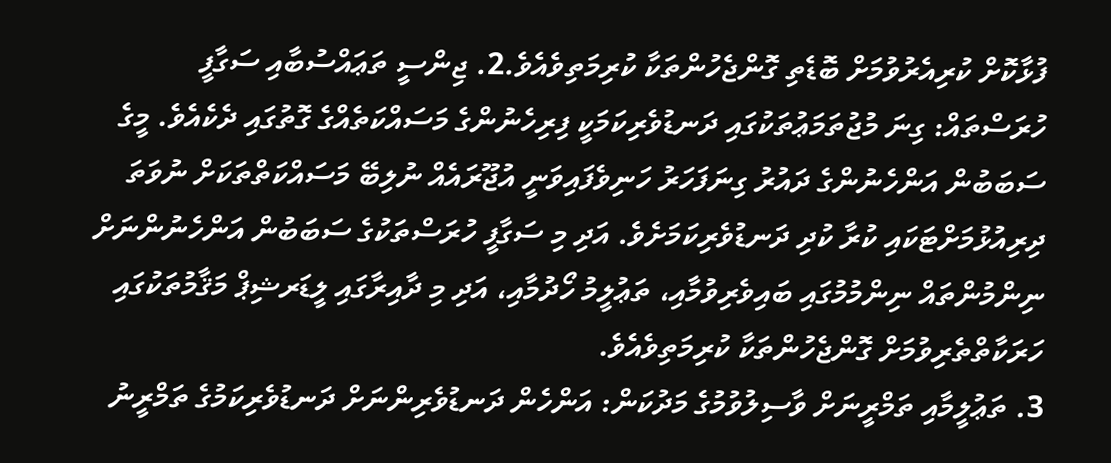ފުޅާކޮށް ކުރިއެރުވުމަށް ބޮޑެތި ގޮންޖެހުންތަކާ ކުރިމަތިވެއެވެ.2. ޖިންސީ ތަޢައްސުބާއި ސަގާފީ ހުރަސްތައް: ގިނަ މުޖުތަމަޢުތަކުގައި ދަނޑުވެރިކަމަކީ ފިރިހެނުންގެ މަސައްކަތެއްގެ ގޮތުގައި ދެކެއެވެ. މީގެ ސަބަބުން އަންހެނުންގެ ދައުރު ގިނަފަހަރު ހަނިވެފައިވަނީ އުޖޫރައެއް ނުލިބޭ މަސައްކަތްތަކަށް ނުވަތަ ދިރިއުޅުމަށްޓަކައި ކުރާ ކުދި ދަނޑުވެރިކަމަށެވެ. އަދި މި ސަގާފީ ހުރަސްތަކުގެ ސަބަބުން އަންހެނުންނަށް ނިންމުންތައް ނިންމުމުގައި ބައިވެރިވުމާއި، ތަޢުލީމު ހޯދުމާއި، އަދި މި ދާއިރާގައި ލީޑަރޝިޕް މަޤާމުތަކުގައި ހަރަކާތްތެރިވުމަށް ގޮންޖެހުންތަކާ ކުރިމަތިވެއެވެ.
3. ތަޢުލީމާއި ތަމްރީނަށް ވާސިލުވުމުގެ މަދުކަން: އަންހެން ދަނޑުވެރިންނަށް ދަނޑުވެރިކަމުގެ ތަމްރީނު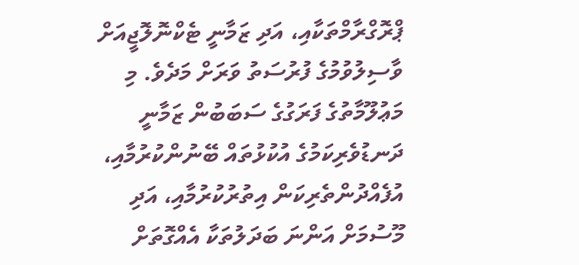ޕްރޮގްރާމްތަކާއި، އަދި ޒަމާނީ ޓެކްނޮލޮޖީއަށް ވާސިލުވުމުގެ ފުރުސަތު ވަރަށް މަދެވެ. މި މަޢުލޫމާތުގެ ފަރަގުގެ ސަބަބުން ޒަމާނީ ދަނޑުވެރިކަމުގެ އުކުޅުތައް ބޭނުންކުރުމާއި، އުފެއްދުންތެރިކަން އިތުރުކުރުމާއި، އަދި މޫސުމަށް އަންނަ ބަދަލުތަކާ އެއްގޮތަށް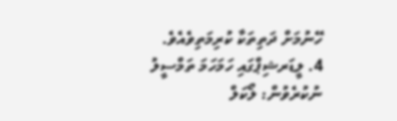ހޭނުމަށް ދަތިތަކާ ކުރިމަތިވެއެވެ.
4. ލީޑަރޝިޕްގައި ހަމަހަމަ ތަމްސީލު ނުކުރެވުން: ލޯކަލް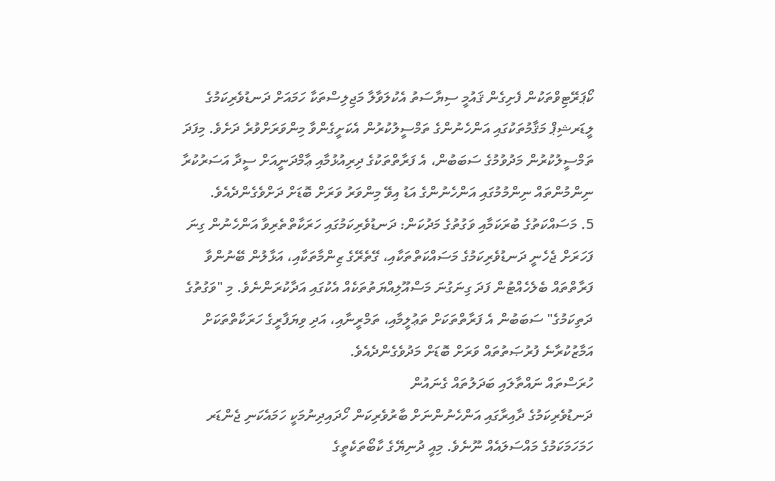ކޯޕަރޭޓިވްތަކުން ފެށިގެން ޤައުމީ ސިޔާސަތު އެކުލަވާލާ މަޖިލިސްތަކާ ހަމައަށް ދަނޑުވެރިކަމުގެ ލީޑަރޝިޕް މަޤާމުތަކުގައި އަންހެނުންގެ ތަމްސީލުކުރުން އެކަށީގެންވާ މިންވަރަށްވުރެ ދަށެވެ. މިފަދަ ތަމްސީލުކުރުން މަދުވުމުގެ ސަބަބުން، އެ ފަރާތްތަކުގެ ދިރިއުޅުމާއި ޢާމްދަނީއަށް ސީދާ އަސަރުކުރާ ނިންމުންތައް ނިންމުމުގައި އަންހެނުންގެ އަޑު އިވޭ މިންވަރު ވަރަށް ބޮޑަށް ދަށްވެގެންދެއެވެ.
5. މަސައްކަތުގެ ބުރަކަމާއި ވަގުތުގެ މަދުކަން: ދަނޑުވެރިކަމުގައި ހަރަކާތްތެރިވާ އަންހެނުން ގިނަ ފަހަރަށް ޖެހެނީ ދަނޑުވެރިކަމުގެ މަސައްކަތްތަކާއި، ގޭތެރޭގެ ޒިންމާތަކާއި، އަޅާލުން ބޭނުންވާ ފަރާތްތައް ބެލެހެއްޓުން ފަދަ ގިނަގުނަ މަސްއޫލިއްޔަތުތަކެއް އެކުގައި އަދާކުރަންނެވެ. މި "ވަގުތުގެ ދަތިކަމުގެ" ސަބަބުން އެ ފަރާތްތަކަށް ތަޢުލީމާއި، ތަމްރީނާއި، އަދި ވިޔަފާރީގެ ހަރަކާތްތަކަށް އަމާޒުކުރާނެ ފުރުޞަތުތައް ވަރަށް ބޮޑަށް މަދުވެގެންދެއެވެ.
ހުރަސްތައް ނައްތާލައި ބަދަލުތައް ގެނައުން
ދަނޑުވެރިކަމުގެ ދާއިރާގައި އަންހެނުންނަށް ބާރުވެރިކަން ހޯދައިދިނުމަކީ ހަމައެކަނި ޖެންޑަރ ހަމަހަމަކަމުގެ މައްސަލައެއް ނޫނެވެ. މިއީ ދުނިޔޭގެ ކާބޯތަކެތީގެ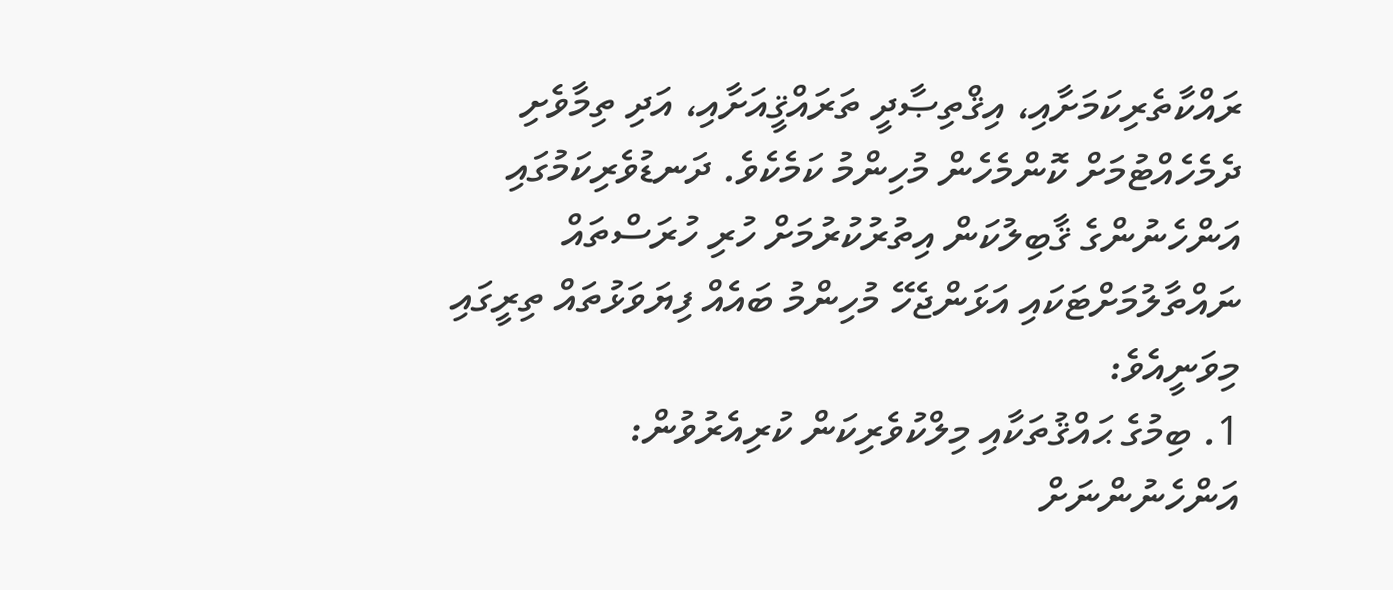ރައްކާތެރިކަމަށާއި، އިޤްތިޞާދީ ތަރައްޤީއަށާއި، އަދި ތިމާވެށި ދެމެހެއްޓުމަށް ކޮންމެހެން މުހިންމު ކަމެކެވެ. ދަނޑުވެރިކަމުގައި އަންހެނުންގެ ޤާބިލުކަން އިތުރުކުރުމަށް ހުރި ހުރަސްތައް ނައްތާލުމަށްޓަކައި އަޅަންޖެހޭ މުހިންމު ބައެއް ފިޔަވަޅުތައް ތިރީގައި މިވަނީއެވެ:
1. ބިމުގެ ޙައްޤުތަކާއި މިލްކުވެރިކަން ކުރިއެރުވުން: އަންހެނުންނަށް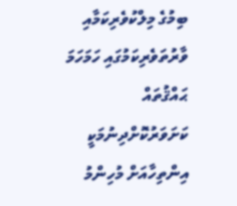ބިމުގެ މިލްކުވެރިކަމާއި ވާރުތަވެރިކަމުގައި ހަމަހަމަ ޙައްޤުތައް ކަށަވަރުކޮށްދިނުމަކީ އިންތިހާއަށް މުހިންމު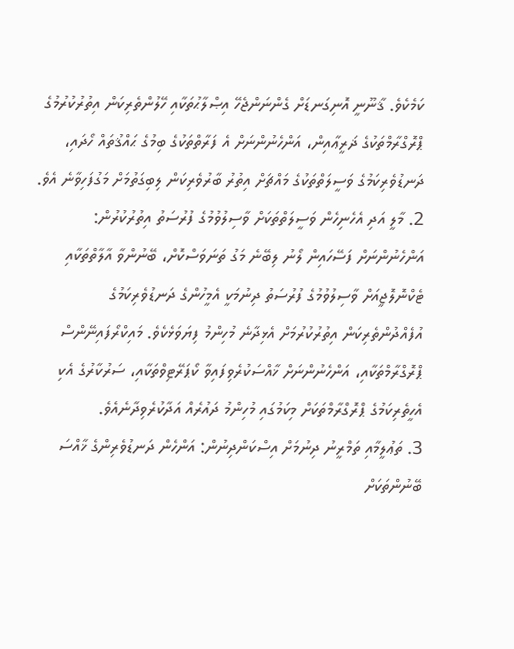ކަމެކެވެ. ޤާނޫނީ އޮނިގަނޑަށް ގެންނަންޖެހޭ އިޞްލާޙުތަކާއި ހޭލުންތެރިކަން އިތުރުކުރުމުގެ ޕްރޮގްރާމްތަކުގެ ޛަރީޢާއިން، އަންހެނުންނަށް އެ ފަރާތްތަކުގެ ބިމުގެ ޙައްޤުތައް ހޯދައި، ދަނޑުވެރިކަމުގެ ވަސީލަތްތަކުގެ މައްޗަށް އިތުރު ބާރުވެރިކަން ލިބިގަތުމަށް މަގުފަހިވާނެ އެވެ.
2. މާލީ އަދި އެހެނިހެން ވަސީލަތްތަކަށް ވާސިލުވުމުގެ ފުރުސަތު އިތުރުކުރުން: އަންހެނުންނަށް ފަސޭހައިން ލޯނު ލިބޭނެ މަގު ތަނަވަސްކޮށް، ބޭނުންވާ އާލާތްތަކާއި ޓެކްނޮލޮޖީއަށް ވާސިލުވުމުގެ ފުރުސަތު ދިނުމަކީ އެމީހުންގެ ދަނޑުވެރިކަމުގެ އުފެއްދުންތެރިކަން އިތުރުކުރުމަށް އެޅިދާނެ މުހިންމު ފިޔަވަޅެކެވެ. މައިކްރޯފައިނޭންސް ޕްރޮގްރާމްތަކާއި، އަންހެނުންނަށް ޚާއްސަކުރެވިފައިވާ ކޯޕަރޭޓިވްތަކާއި، ސަރުކާރުގެ އެކި އެހީތެރިކަމުގެ ޕްރޮގްރާމްތަކަށް މިކަމުގައި މުހިންމު ދައުރެއް އަދާކުރެވިދާނެއެވެ.
3. ތަޢުލީމާއި ތަމްރީނު ދިނުމަށް އިސްކަންދިނުން: އަންހެން ދަނޑުވެރިންގެ ޚާއްސަ ބޭނުންތަކަށް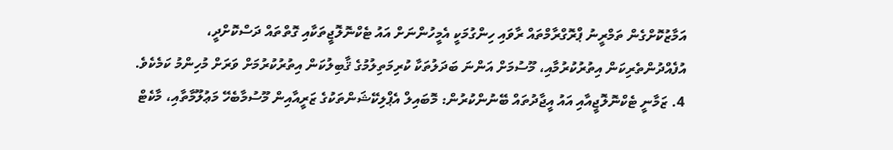އަމާޒުކޮށްގެން ތަމްރީނު ޕްރޮގްރާމްތައް ރާވައި ހިންގުމަކީ އެމީހުންނަށް އައު ޓެކްނޮލޮޖީތަކާއި ގޮތްތައް ދަސްކޮށްދީ، އުފެއްދުންތެރިކަން އިތުރުކުރުމާއި، މޫސުމަށް އަންނަ ބަދަލުތަކާ ކުރިމަތިލުމުގެ ޤާބިލުކަން އިތުރުކުރުމަށް ވަރަށް މުހިންމު ކަމެކެވެ.
4. ޒަމާނީ ޓެކްނޮލޮޖީއާއި އައު އީޖާދުތައް ބޭނުންކުރުން: މޮބައިލް އެޕްލިކޭޝަންތަކުގެ ޒަރީއާއިން މޫސުމާބެހޭ މަޢުލޫމާތާއި، މާކެޓް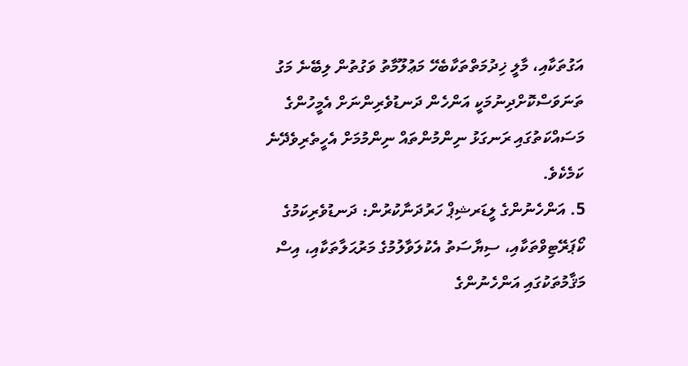އަގުތަކާއި، މާލީ ޚިދުމަތްތަކާބެހޭ މަޢުލޫމާތު ވަގުތުން ލިބޭނެ މަގު ތަނަވަސްކޮށްދިނުމަކީ އަންހެން ދަނޑުވެރިންނަށް އެމީހުންގެ މަސައްކަތުގައި ރަނގަޅު ނިންމުންތައް ނިންމުމަށް އެހީތެރިވެދޭނެ ކަމެކެވެ.
5. އަންހެނުންގެ ލީޑަރޝިޕް ހަރުދަނާކުރުން: ދަނޑުވެރިކަމުގެ ކޯޕަރޭޓިވްތަކާއި، ސިޔާސަތު އެކުލަވާލުމުގެ މަރުޙަލާތަކާއި، އިސް މަޤާމުތަކުގައި އަންހެނުންގެ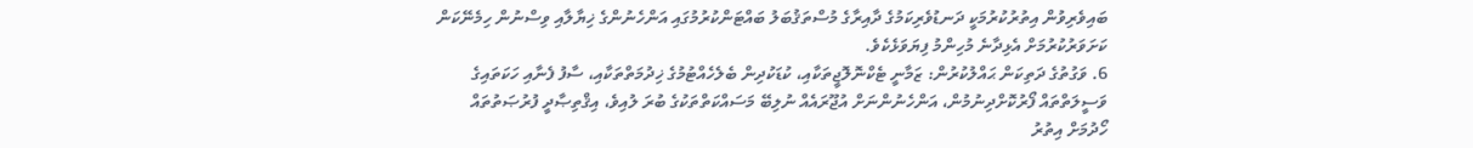ބައިވެރިވުން އިތުރުކުރުމަކީ ދަނޑުވެރިކަމުގެ ދާއިރާގެ މުސްތަޤުބަލު ބައްޓަންކުރުމުގައި އަންހެނުންގެ ޚިޔާލާއި ވިސްނުން ހިމެނޭކަން ކަށަވަރުކުރުމަށް އެޅިދާނެ މުހިންމު ފިޔަވަޅެކެވެ.
6. ވަގުތުގެ ދަތިކަން ޙައްލުކުރުން: ޒަމާނީ ޓެކްނޮލޮޖީތަކާއި، ކުޑަކުދިން ބެލެހެއްޓުމުގެ ޚިދުމަތްތަކާއި، ސާފު ފެނާއި ހަކަތައިގެ ވަސީލަތްތައް ފޯރުކޮށްދިނުމުން، އަންހެނުންނަށް އުޖޫރައެއް ނުލިބޭ މަސައްކަތްތަކުގެ ބުރަ ލުއިވެ، އިޤްތިޞާދީ ފުރުޞަތުތައް ހޯދުމަށް އިތުރު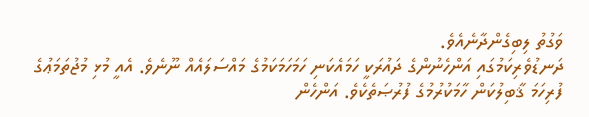ވަގުތު ލިބިގެންދާނެއެވެ.
ދަނޑުވެރިކަމުގައި އަންހެނުންގެ ދައުރަކީ ހަމައެކަނި ހަމަހަމަކަމުގެ މައްސަލައެއް ނޫނެވެ. އެއީ މުޅި މުޖުތަމަޢުގެ ފުރިހަމަ ޤާބިލުކަން ހާމަކުރުމުގެ ފުރުޞަތެކެވެ. އަންހެން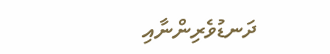ދަނޑުވެރިންނާއި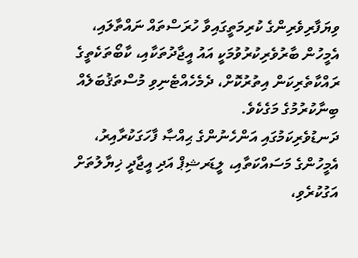ވިޔަފާރިވެރިންގެ ކުރިމަތީގައިވާ ހުރަސްތައް ނައްތާލައި، އެމީހުން ބާރުވެރިކުރުވުމަކީ އައު އީޖާދުތަކާއި، ކާބޯތަކެތީގެ ރައްކާތެރިކަން އިތުރުކޮށް، ދެމެހެއްޓެނިވި މުސްތަޤުބަލެއް ބިނާކުރުމުގެ މަގެކެވެ.
ދަނޑުވެރިކަމުގައި އަންހެނުންގެ ޙިއްޞާ ފާހަގަކުރާއިރު، އެމީހުންގެ މަސައްކަތާއި، ލީޑަރޝިޕް އަދި އީޖާދީ ޚިޔާލުތަށް އަގުކުރެވި،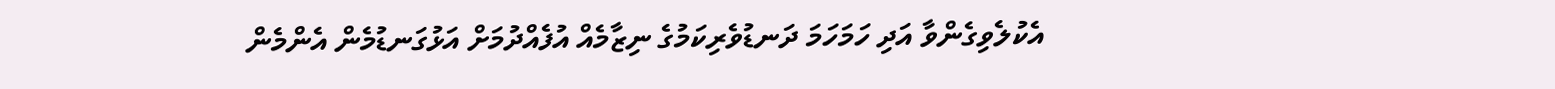އެކުލެވިގެންވާ އަދި ހަމަހަމަ ދަނޑުވެރިކަމުގެ ނިޒާމެއް އުފެއްދުމަށް އަޅުގަނޑުމެން އެންމެން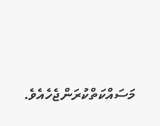މަސައްކަތްކުރަންޖެހެއެވެ.